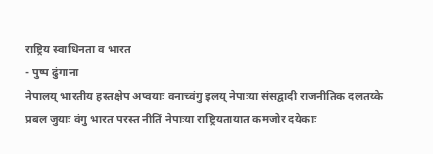राष्ट्रिय स्वाधिनता व भारत
- पुष्प ढुंगाना
नेपालय् भारतीय हस्तक्षेप अप्वयाः वनाच्वंगु इलय् नेपाःया संसद्वादी राजनीतिक दलतय्के प्रबल जुयाः वंगु भारत परस्त नीतिं नेपाःया राष्ट्रियतायात कमजोर दयेकाः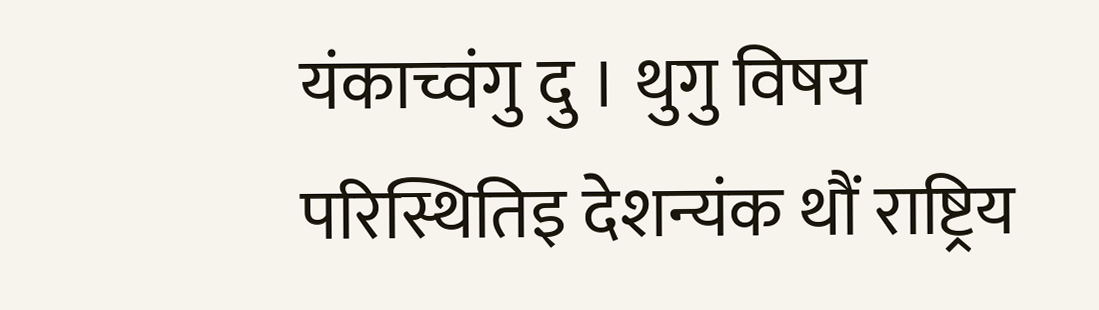यंकाच्वंगु दु । थुगु विषय परिस्थितिइ देशन्यंक थौं राष्ट्रिय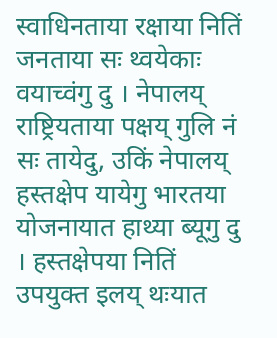स्वाधिनताया रक्षाया नितिं जनताया सः थ्वयेकाः वयाच्वंगु दु । नेपालय् राष्ट्रियताया पक्षय् गुलि नं सः तायेदु, उकिं नेपालय् हस्तक्षेप यायेगु भारतया योजनायात हाथ्या ब्यूगु दु । हस्तक्षेपया नितिं उपयुक्त इलय् थःयात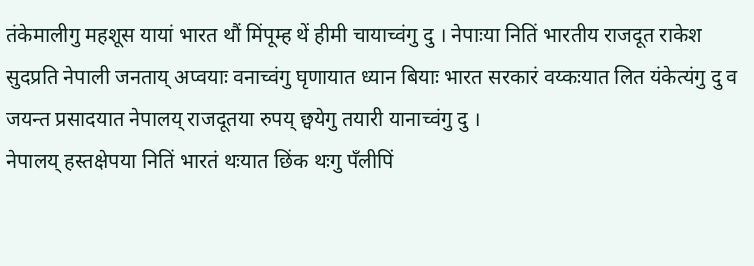तंकेमालीगु महशूस यायां भारत थौं मिंपूम्ह थें हीमी चायाच्वंगु दु । नेपाःया नितिं भारतीय राजदूत राकेश सुदप्रति नेपाली जनताय् अप्वयाः वनाच्वंगु घृणायात ध्यान बियाः भारत सरकारं वय्कःयात लित यंकेत्यंगु दु व जयन्त प्रसादयात नेपालय् राजदूतया रुपय् छ्वयेगु तयारी यानाच्वंगु दु ।
नेपालय् हस्तक्षेपया नितिं भारतं थःयात छिंक थःगु पँलीपिं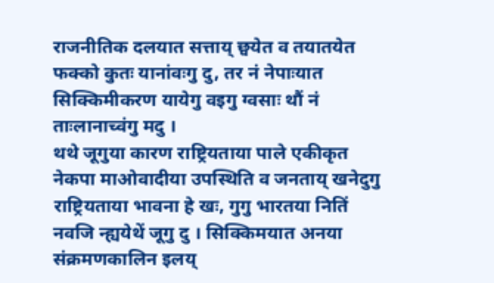राजनीतिक दलयात सत्ताय् छ्वयेत व तयातयेत फक्को कुतः यानांवःगु दु, तर नं नेपाःयात सिक्किमीकरण यायेगु वइगु ग्वसाः थौं नं ताःलानाच्वंगु मदु ।
थथे जूगुया कारण राष्ट्रियताया पाले एकीकृत नेकपा माओवादीया उपस्थिति व जनताय् खनेदुगु राष्ट्रियताया भावना हे खः, गुगु भारतया नितिं नवजि न्ह्ययेथें जूगु दु । सिक्किमयात अनया संक्रमणकालिन इलय्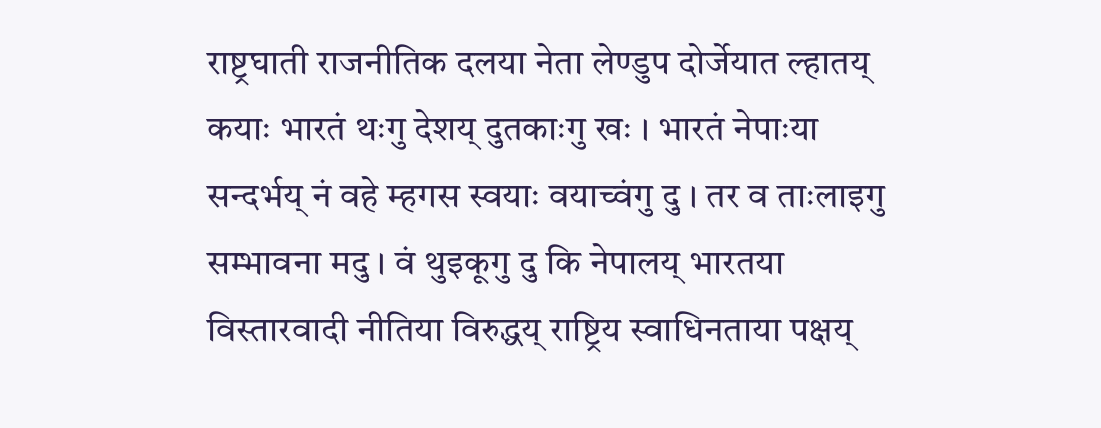राष्ट्रघाती राजनीतिक दलया नेता लेण्डुप दोर्जेयात ल्हातय् कयाः भारतं थःगु देशय् दुतकाःगु खः । भारतं नेपाःया सन्दर्भय् नं वहे म्हगस स्वयाः वयाच्वंगु दु । तर व ताःलाइगु सम्भावना मदु । वं थुइकूगु दु कि नेपालय् भारतया विस्तारवादी नीतिया विरुद्धय् राष्ट्रिय स्वाधिनताया पक्षय्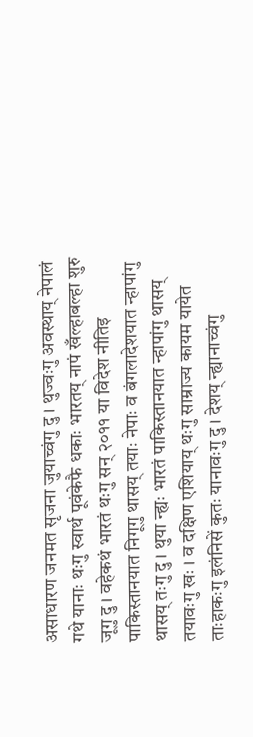असाधारण जनमत सृजना जुयाच्वंगु दु । थुज्वःगु अवस्थाय् नेपालं गथे यानाः थःगु स्वार्थ पूवंकेफै धकाः भारतय् नापं खँल्हाबल्हा शुरु जूगु दु । वहेकथं भारतं थःगु सन् २०११ या विदेश नीतिइ पाकिस्तानयात निगूगु थासय् तयाः नेपाः व बंगलादेशयात न्हापांगु थासय् तःगु दु । थुया न्ह्यः भारतं पाकिस्तानयात न्हापांगु थासय् तयावःगु खः । व दक्षिण एशियाय् थःगु साम्राज्य कायम यायेत ताःहाकःगु इलंनिसें कुतः यानावःगु दु । देशय् न्ह्यानाच्वंगु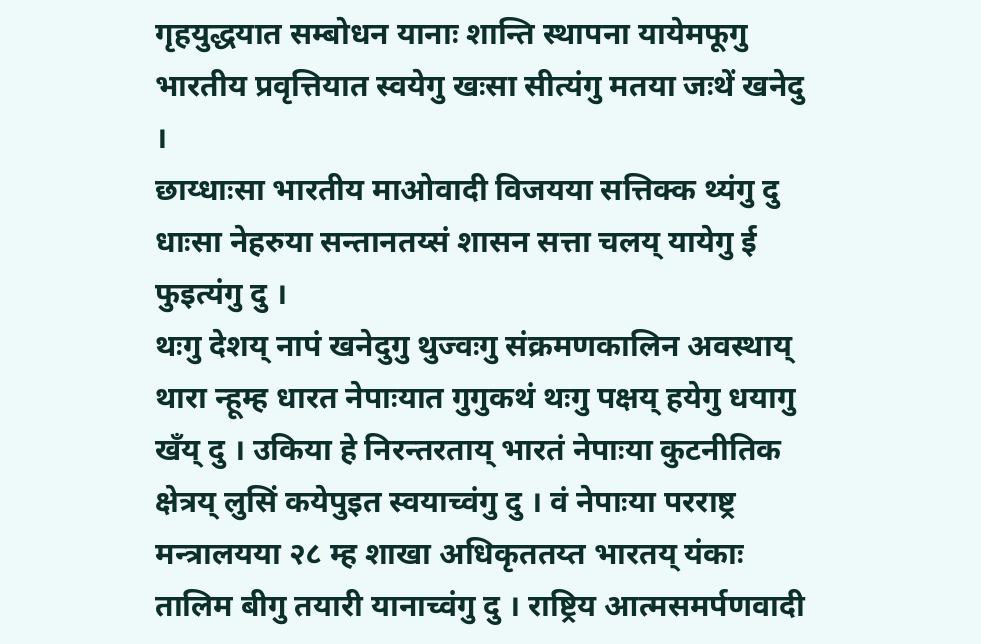गृहयुद्धयात सम्बोधन यानाः शान्ति स्थापना यायेमफूगु भारतीय प्रवृत्तियात स्वयेगु खःसा सीत्यंगु मतया जःथें खनेदु ।
छाय्धाःसा भारतीय माओवादी विजयया सत्तिक्क थ्यंगु दु धाःसा नेहरुया सन्तानतय्सं शासन सत्ता चलय् यायेगु ई फुइत्यंगु दु ।
थःगु देशय् नापं खनेदुगु थुज्वःगु संक्रमणकालिन अवस्थाय् थारा न्हूम्ह धारत नेपाःयात गुगुकथं थःगु पक्षय् हयेगु धयागु खँय् दु । उकिया हे निरन्तरताय् भारतं नेपाःया कुटनीतिक क्षेत्रय् लुसिं कयेपुइत स्वयाच्वंगु दु । वं नेपाःया परराष्ट्र मन्त्रालयया २८ म्ह शाखा अधिकृततय्त भारतय् यंकाः तालिम बीगु तयारी यानाच्वंगु दु । राष्ट्रिय आत्मसमर्पणवादी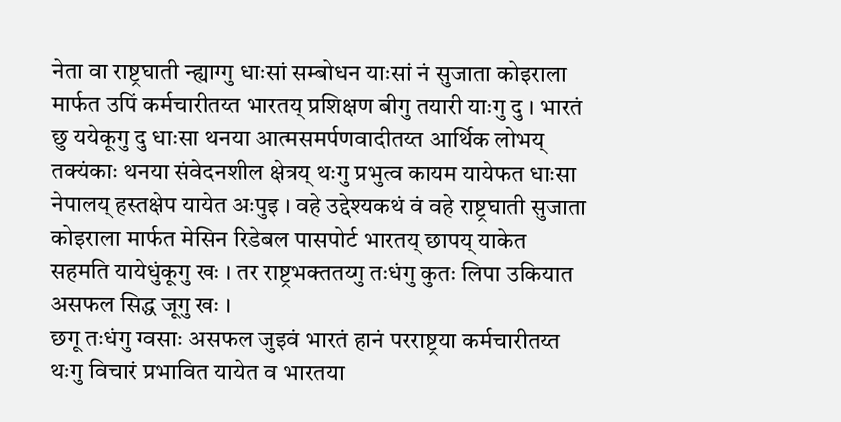नेता वा राष्ट्रघाती न्ह्याग्गु धाःसां सम्बोधन याःसां नं सुजाता कोइराला मार्फत उपिं कर्मचारीतय्त भारतय् प्रशिक्षण बीगु तयारी याःगु दु । भारतं छु ययेकूगु दु धाःसा थनया आत्मसमर्पणवादीतय्त आर्थिक लोभय् तक्यंकाः थनया संवेदनशील क्षेत्रय् थःगु प्रभुत्व कायम यायेफत धाःसा नेपालय् हस्तक्षेप यायेत अःपुइ । वहे उद्देश्यकथं वं वहे राष्ट्रघाती सुजाता कोइराला मार्फत मेसिन रिडेबल पासपोर्ट भारतय् छापय् याकेत सहमति यायेधुंकूगु खः । तर राष्ट्रभक्ततय्गु तःधंगु कुतः लिपा उकियात असफल सिद्ध जूगु खः ।
छगू तःधंगु ग्वसाः असफल जुइवं भारतं हानं परराष्ट्रया कर्मचारीतय्त थःगु विचारं प्रभावित यायेत व भारतया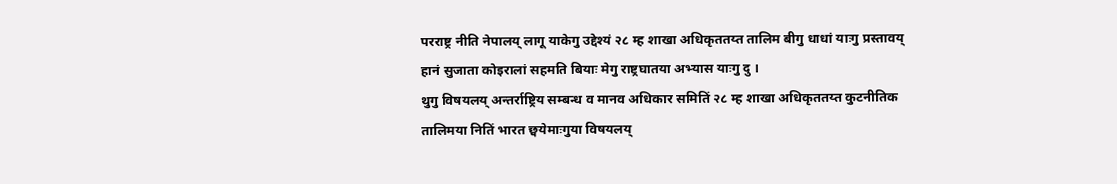परराष्ट्र नीति नेपालय् लागू याकेगु उद्देश्यं २८ म्ह शाखा अधिकृततय्त तालिम बीगु धाधां याःगु प्रस्तावय् हानं सुजाता कोइरालां सहमति बियाः मेगु राष्ट्रघातया अभ्यास याःगु दु ।
थुगु विषयलय् अन्तर्राष्ट्रिय सम्बन्ध व मानव अधिकार समितिं २८ म्ह शाखा अधिकृततय्त कुटनीतिक तालिमया नितिं भारत छ्वयेमाःगुया विषयलय्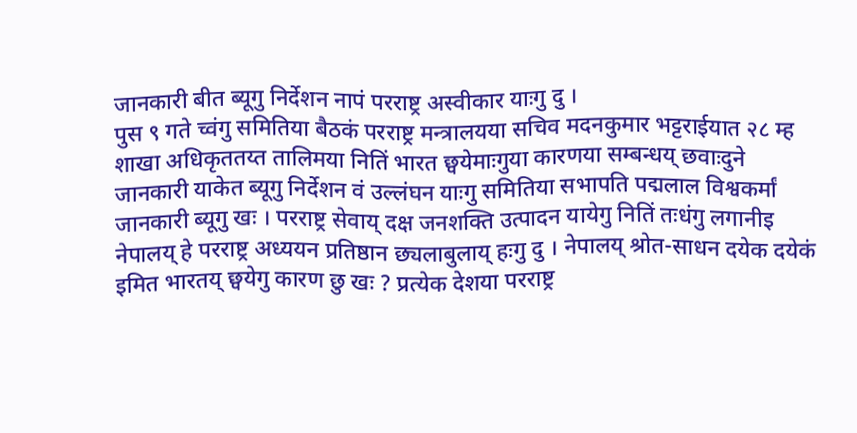जानकारी बीत ब्यूगु निर्देशन नापं परराष्ट्र अस्वीकार याःगु दु ।
पुस ९ गते च्वंगु समितिया बैठकं परराष्ट्र मन्त्रालयया सचिव मदनकुमार भट्टराईयात २८ म्ह शाखा अधिकृततय्त तालिमया नितिं भारत छ्वयेमाःगुया कारणया सम्बन्धय् छवाःदुने जानकारी याकेत ब्यूगु निर्देशन वं उल्लंघन याःगु समितिया सभापति पद्मलाल विश्वकर्मां जानकारी ब्यूगु खः । परराष्ट्र सेवाय् दक्ष जनशक्ति उत्पादन यायेगु नितिं तःधंगु लगानीइ नेपालय् हे परराष्ट्र अध्ययन प्रतिष्ठान छ्यलाबुलाय् हःगु दु । नेपालय् श्रोत-साधन दयेक दयेकं इमित भारतय् छ्वयेगु कारण छु खः ? प्रत्येक देशया परराष्ट्र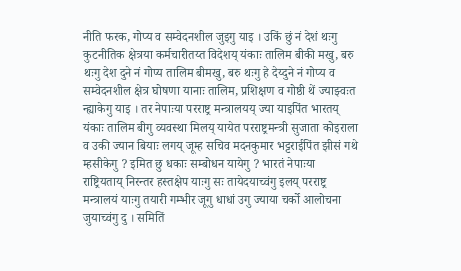नीति फरक, गोप्य व सम्वेदनशील जुइगु याइ । उकिं छुं नं देशं थःगु कुटनीतिक क्षेत्रया कर्मचारीतय्त विदेशय् यंकाः तालिम बीकी मखु, बरु थःगु देश दुने नं गोप्य तालिम बीमखु, बरु थःगु हे देय्दुने नं गोप्य व सम्वेदनशील क्षेत्र घोषणा यानाः तालिम, प्रशिक्षण व गोष्ठी थें ज्याझ्वःत न्ह्याकेगु याइ । तर नेपाःया परराष्ट्र मन्त्रालयय् ज्या याइपिंत भारतय् यंकाः तालिम बीगु व्यवस्था मिलय् यायेत परराष्ट्रमन्त्री सुजाता कोइराला व उकी ज्यान बियाः लगय् जूम्ह सचिव मदनकुमार भट्टराईपिंत झीसं गथे म्हसीकेगु ? इमित छु धकाः सम्बोधन यायेगु ? भारतं नेपाःया राष्ट्रियताय् निरन्तर हस्तक्षेप याःगु सः तायेदयाच्वंगु इलय् परराष्ट्र मन्त्रालयं याःगु तयारी गम्भीर जूगु धाधां उगु ज्याया चर्को आलोचना जुयाच्वंगु दु । समितिं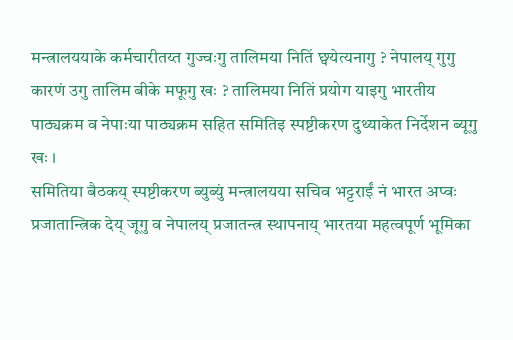मन्त्रालययाके कर्मचारीतय्त गुज्वःगु तालिमया नितिं छ्वयेत्यनागु ? नेपालय् गुगु कारणं उगु तालिम बीके मफूगु खः ? तालिमया नितिं प्रयोग याइगु भारतीय पाठ्यक्रम व नेपाःया पाठ्यक्रम सहित समितिइ स्पष्टीकरण दुथ्याकेत निर्देशन ब्यूगु खः ।
समितिया बैठकय् स्पष्टीकरण ब्युब्युं मन्त्रालयया सचिव भट्टराईं नं भारत अप्वः प्रजातान्त्रिक देय् जूगु व नेपालय् प्रजातन्त्र स्थापनाय् भारतया महत्वपूर्ण भूमिका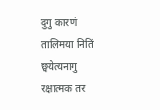दुगु कारणं तालिमया नितिं छ्वयेत्यनागु रक्षात्मक तर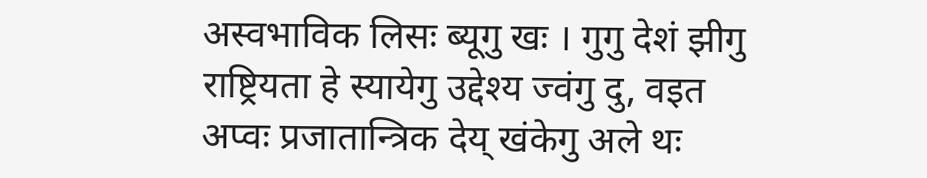अस्वभाविक लिसः ब्यूगु खः । गुगु देशं झीगु राष्ट्रियता हे स्यायेगु उद्देश्य ज्वंगु दु, वइत अप्वः प्रजातान्त्रिक देय् खंकेगु अले थः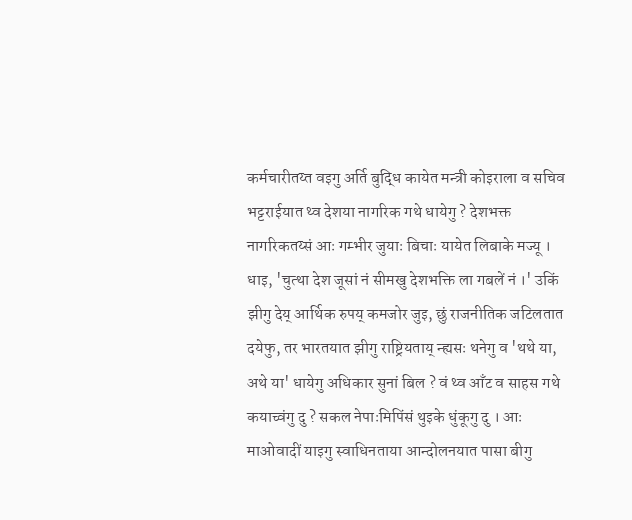कर्मचारीतय्त वइगु अर्ति बुद्धि कायेत मन्त्री कोइराला व सचिव भट्टराईयात थ्व देशया नागरिक गथे धायेगु ? देशभक्त नागरिकतय्सं आः गम्भीर जुयाः बिचाः यायेत लिबाके मज्यू । धाइ, 'चुत्था देश जूसां नं सीमखु देशभक्ति ला गबलें नं ।' उकिं झीगु देय् आर्थिक रुपय् कमजोर जुइ, छुं राजनीतिक जटिलतात दयेफु, तर भारतयात झीगु राष्ट्रियताय् न्ह्यसः थनेगु व 'थथे या, अथे या' धायेगु अधिकार सुनां बिल ? वं थ्व आँट व साहस गथे कयाच्वंगु दु ? सकल नेपाःमिपिंसं थुइके धुंकूगु दु । आः माओवादीं याइगु स्वाधिनताया आन्दोलनयात पासा बीगु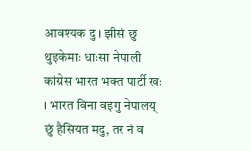आवश्यक दु । झीसं छु थुइकेमाः धाःसा नेपाली कांग्रेस भारत भक्त पार्टी खः । भारत विना वइगु नेपालय् छुं हैसियत मदु, तर नं व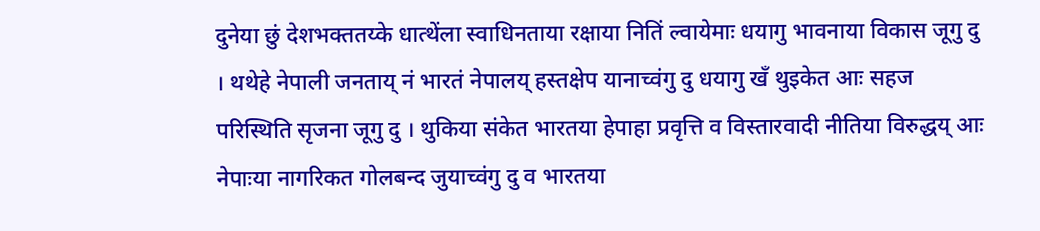दुनेया छुं देशभक्ततय्के धात्थेंला स्वाधिनताया रक्षाया नितिं ल्वायेमाः धयागु भावनाया विकास जूगु दु । थथेहे नेपाली जनताय् नं भारतं नेपालय् हस्तक्षेप यानाच्वंगु दु धयागु खँ थुइकेत आः सहज परिस्थिति सृजना जूगु दु । थुकिया संकेत भारतया हेपाहा प्रवृत्ति व विस्तारवादी नीतिया विरुद्धय् आः नेपाःया नागरिकत गोलबन्द जुयाच्वंगु दु व भारतया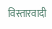विस्तारवादी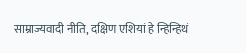साम्राज्यवादी नीति, दक्षिण एशियां हे न्हिन्हिथं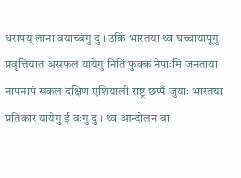धरापय् लाना वयाच्वंगु दु । उकिं भारतया थ्व घच्चायापूगु प्रवृत्तियात असफल यायेगु नितिं फुक्क नेपाःमि जनताया नापनापं सकल दक्षिण एशियाली राष्ट्र छप्पँ जुयाः भारतया प्रतिकार यायेगु ई वःगु दु । थ्व आन्दोलन वा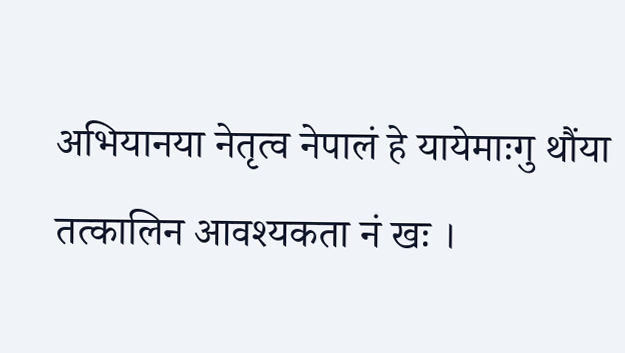अभियानया नेतृत्व नेपालं हे यायेमाःगु थौंया तत्कालिन आवश्यकता नं खः ।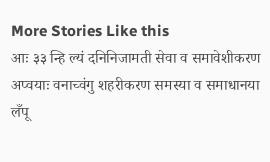More Stories Like this
आः ३३ न्हि ल्यं दनिनिजामती सेवा व समावेशीकरण
अप्वयाः वनाच्वंगु शहरीकरण समस्या व समाधानया लँपू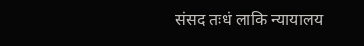संसद तःधं लाकि न्यायालय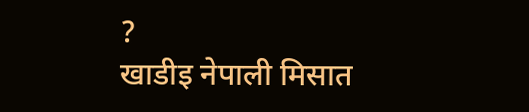?
खाडीइ नेपाली मिसात